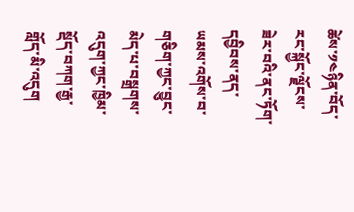ཚེས་༡༤ཉིན་བོད་རང་སྐྱོང་ལྗོངས་ཟེར་བའི་ནང་ཏོག་དབྱིབས་ནད་ཡམས་འགོས་བ་གཅིག་ཀྱང་བྱུང་མེད་པ་བསྒྲགས་འདུག་ཀྱང་ཁྱིམ་སྡོད་བཀག་རྒྱ་གློད་མི་འདུག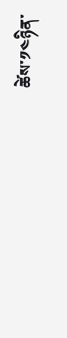ཚེས་༡༤ཉིན་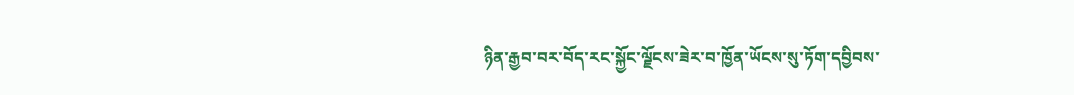ཉིན་རྒྱབ་བར་བོད་རང་སྐྱོང་ལྗོངས་ཟེར་བ་ཁྱོན་ཡོངས་སུ་ཏོག་དབྱིབས་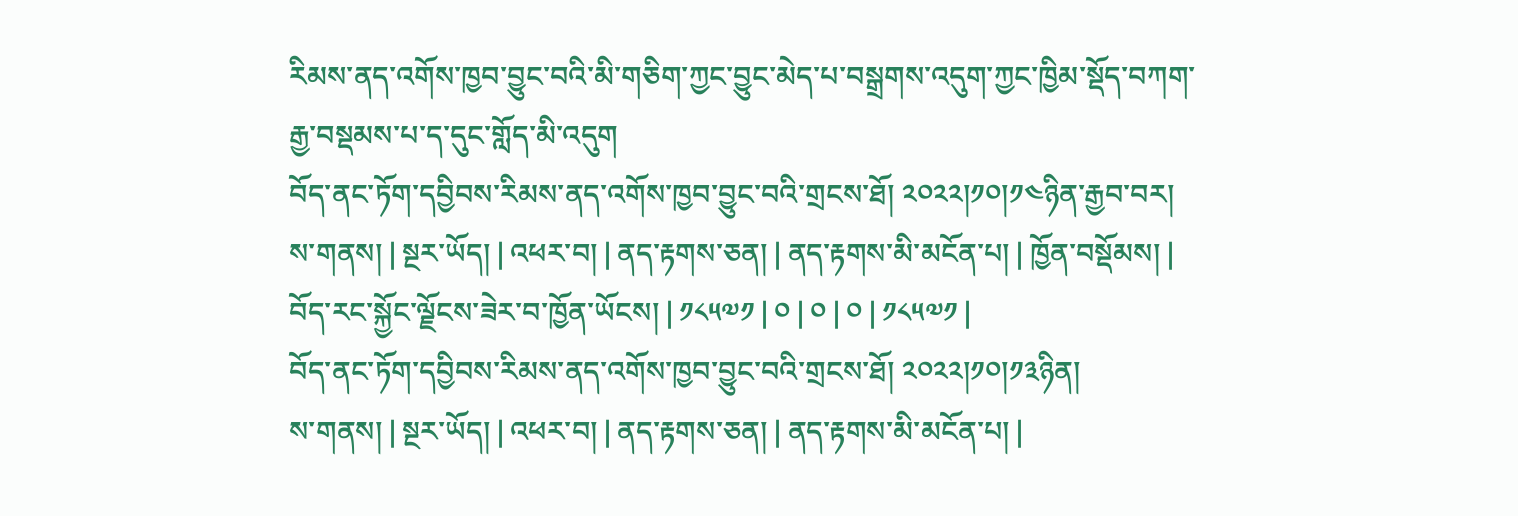རིམས་ནད་འགོས་ཁྱབ་བྱུང་བའི་མི་གཅིག་ཀྱང་བྱུང་མེད་པ་བསྒྲགས་འདུག་ཀྱང་ཁྱིམ་སྡོད་བཀག་རྒྱ་བསྡམས་པ་ད་དུང་གློད་མི་འདུག
བོད་ནང་ཏོག་དབྱིབས་རིམས་ནད་འགོས་ཁྱབ་བྱུང་བའི་གྲངས་ཐོ། ༢༠༢༢།༡༠།༡༤ཉིན་རྒྱབ་བར།
ས་གནས། | སྔར་ཡོད། | འཕར་བ། | ནད་རྟགས་ཅན། | ནད་རྟགས་མི་མངོན་པ། | ཁྱོན་བསྡོམས། |
བོད་རང་སྐྱོང་ལྗོངས་ཟེར་བ་ཁྱོན་ཡོངས། | ༡༨༥༧༡ | ༠ | ༠ | ༠ | ༡༨༥༧༡ |
བོད་ནང་ཏོག་དབྱིབས་རིམས་ནད་འགོས་ཁྱབ་བྱུང་བའི་གྲངས་ཐོ། ༢༠༢༢།༡༠།༡༣ཉིན།
ས་གནས། | སྔར་ཡོད། | འཕར་བ། | ནད་རྟགས་ཅན། | ནད་རྟགས་མི་མངོན་པ། |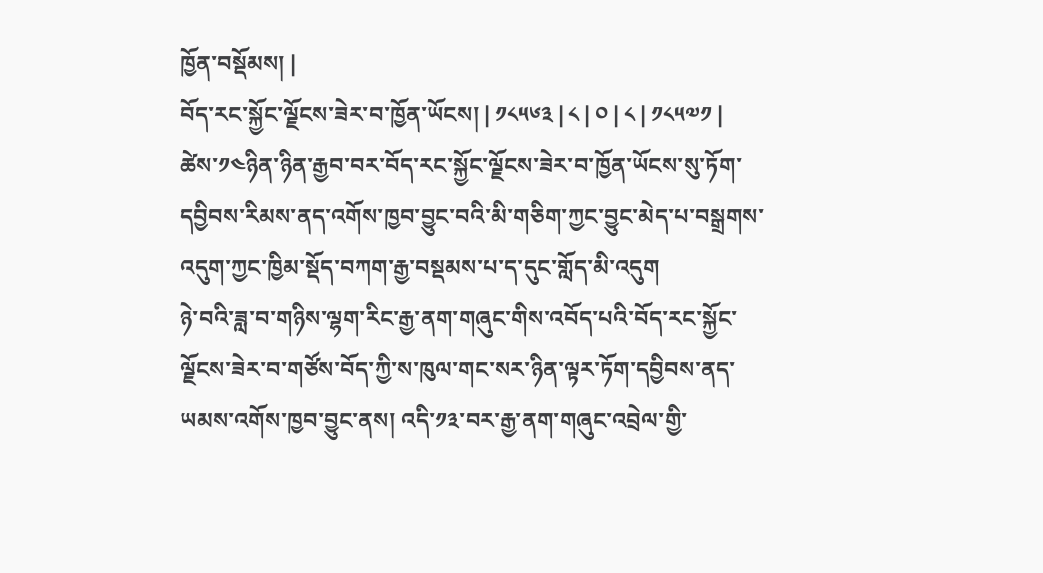ཁྱོན་བསྡོམས། |
བོད་རང་སྐྱོང་ལྗོངས་ཟེར་བ་ཁྱོན་ཡོངས། | ༡༨༥༦༣ | ༨ | ༠ | ༨ | ༡༨༥༧༡ |
ཚེས་༡༤ཉིན་ཉིན་རྒྱབ་བར་བོད་རང་སྐྱོང་ལྗོངས་ཟེར་བ་ཁྱོན་ཡོངས་སུ་ཏོག་དབྱིབས་རིམས་ནད་འགོས་ཁྱབ་བྱུང་བའི་མི་གཅིག་ཀྱང་བྱུང་མེད་པ་བསྒྲགས་འདུག་ཀྱང་ཁྱིམ་སྡོད་བཀག་རྒྱ་བསྡམས་པ་ད་དུང་གློད་མི་འདུག
ཉེ་བའི་ཟླ་བ་གཉིས་ལྷག་རིང་རྒྱ་ནག་གཞུང་གིས་འབོད་པའི་བོད་རང་སྐྱོང་ལྗོངས་ཟེར་བ་གཙོས་བོད་ཀྱི་ས་ཁུལ་གང་སར་ཉིན་ལྟར་ཏོག་དབྱིབས་ནད་ཡམས་འགོས་ཁྱབ་བྱུང་ནས། འདི་༡༣་བར་རྒྱ་ནག་གཞུང་འབྲེལ་གྱི་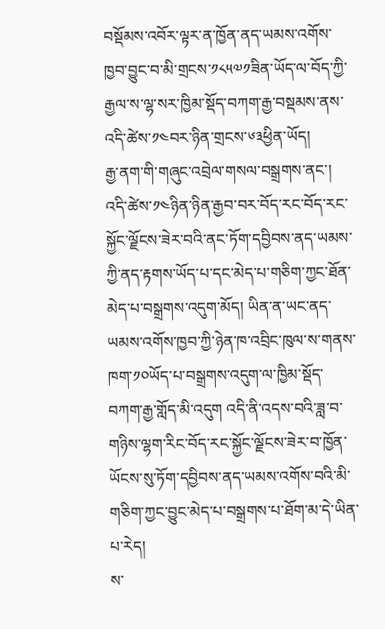བསྡོམས་འབོར་ལྟར་ན་ཁྱོན་ནད་ཡམས་འགོས་ཁྱབ་བྱུང་བ་མི་གྲངས་༡༨༥༧༡ཟིན་ཡོད་ལ་བོད་ཀྱི་རྒྱལ་ས་ལྷ་སར་ཁྱིམ་སྡོད་བཀག་རྒྱ་བསྡམས་ནས་འདི་ཚེས་༡༤བར་ཉིན་གྲངས་༦༣ཕྱིན་ཡོད།
རྒྱ་ནག་གི་གཞུང་འབྲེལ་གསལ་བསྒྲགས་ནང་། འདི་ཚེས་༡༤ཉིན་ཉིན་རྒྱབ་བར་བོད་རང་བོད་རང་སྐྱོང་ལྗོངས་ཟེར་བའི་ནང་ཏོག་དབྱིབས་ནད་ཡམས་ཀྱི་ནད་རྟགས་ཡོད་པ་དང་མེད་པ་གཅིག་ཀྱང་ཐོན་མེད་པ་བསྒྲགས་འདུག་མོད། ཡིན་ན་ཡང་ནད་ཡམས་འགོས་ཁྱབ་ཀྱི་ཉེན་ཁ་འབྲིང་ཁུལ་ས་གནས་ཁག་༡༠ཡོད་པ་བསྒྲགས་འདུག་ལ་ཁྱིམ་སྡོད་བཀག་རྒྱ་གློད་མི་འདུག འདི་ནི་འདས་བའི་ཟླ་བ་གཉིས་ལྷག་རིང་བོད་རང་སྐྱོང་ལྗོངས་ཟེར་བ་ཁྱོན་ཡོངས་སུ་ཏོག་དབྱིབས་ནད་ཡམས་འགོས་བའི་མི་གཅིག་ཀྱང་བྱུང་མེད་པ་བསྒྲགས་པ་ཐོག་མ་དེ་ཡིན་པ་རེད།
ས་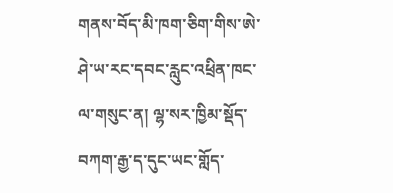གནས་བོད་མི་ཁག་ཅིག་གིས་ཨེ་ཤེ་ཡ་རང་དབང་རླུང་འཕྲིན་ཁང་ལ་གསུང་ན། ལྷ་སར་ཁྱིམ་སྡོད་བཀག་རྒྱ་ད་དུང་ཡང་གློད་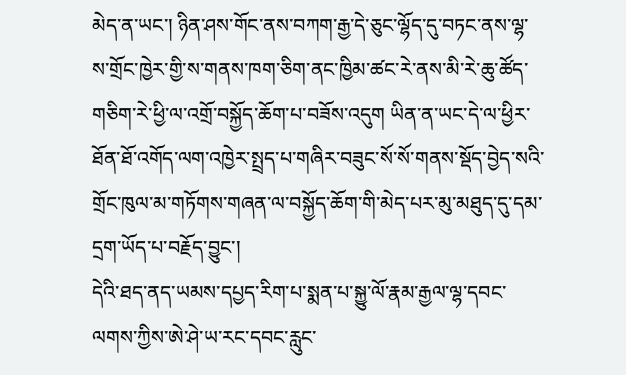མེད་ན་ཡང་། ཉིན་ཤས་གོང་ནས་བཀག་རྒྱ་དེ་ཅུང་ལྷོད་དུ་བཏང་ནས་ལྷ་ས་གྲོང་ཁྱེར་གྱི་ས་གནས་ཁག་ཅིག་ནང་ཁྱིམ་ཚང་རེ་ནས་མི་རེ་ཆུ་ཚོད་གཅིག་རེ་ཕྱི་ལ་འགྲོ་བསྐྱོད་ཆོག་པ་བཟོས་འདུག ཡིན་ན་ཡང་དེ་ལ་ཕྱིར་ཐོན་ཐོ་འགོད་ལག་འཁྱེར་སྤྲད་པ་གཞིར་བཟུང་སོ་སོ་གནས་སྡོད་བྱེད་སའི་གྲོང་ཁུལ་མ་གཏོགས་གཞན་ལ་བསྐྱོད་ཆོག་གི་མེད་པར་མུ་མཐུད་དུ་དམ་དྲག་ཡོད་པ་བརྗོད་བྱུང་།
དེའི་ཐད་ནད་ཡམས་དཔྱད་རིག་པ་སྨན་པ་སྐྱུ་ལོ་རྣམ་རྒྱལ་ལྷ་དབང་ལགས་ཀྱིས་ཨེ་ཤེ་ཡ་རང་དབང་རླུང་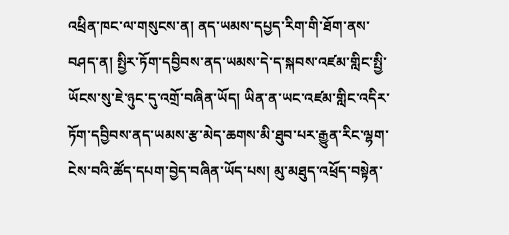འཕྲིན་ཁང་ལ་གསུངས་ན། ནད་ཡམས་དཔྱད་རིག་གི་ཐོག་ནས་བཤད་ན། སྤྱིར་ཏོག་དབྱིབས་ནད་ཡམས་དེ་ད་སྐབས་འཛམ་གླིང་སྤྱི་ཡོངས་སུ་ཇེ་ཉུང་དུ་འགྲོ་བཞིན་ཡོད། ཡིན་ན་ཡང་འཛམ་གླིང་འདིར་ཏོག་དབྱིབས་ནད་ཡམས་རྩ་མེད་ཆགས་མི་ཐུབ་པར་རྒྱུན་རིང་ལྷག་ངེས་བའི་ཚོད་དཔག་བྱེད་བཞིན་ཡོད་པས། མུ་མཐུད་འཕྲོད་བསྟེན་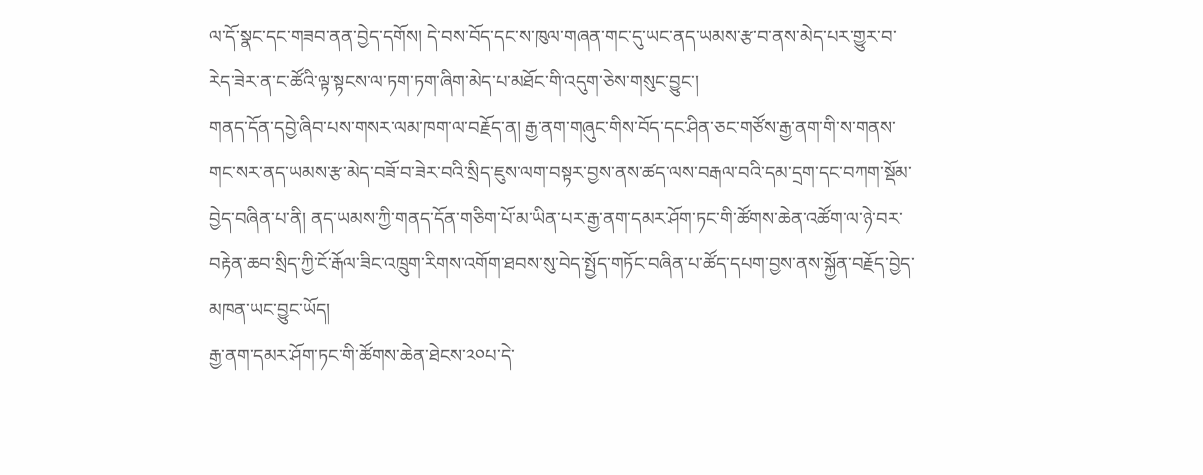ལ་དོ་སྣང་དང་གཟབ་ནན་བྱེད་དགོས། དེ་བས་བོད་དང་ས་ཁུལ་གཞན་གང་དུ་ཡང་ནད་ཡམས་རྩ་བ་ནས་མེད་པར་གྱུར་བ་རེད་ཟེར་ན་ང་ཚོའི་ལྟ་སྟངས་ལ་ཏག་ཏག་ཞིག་མེད་པ་མཐོང་གི་འདུག་ཅེས་གསུང་བྱུང་།
གནད་དོན་དབྱེ་ཞིབ་པས་གསར་ལམ་ཁག་ལ་བརྗོད་ན། རྒྱ་ནག་གཞུང་གིས་བོད་དང་ཤིན་ཅང་གཙོས་རྒྱ་ནག་གི་ས་གནས་གང་སར་ནད་ཡམས་རྩ་མེད་བཟོ་བ་ཟེར་བའི་སྲིད་ཇུས་ལག་བསྟར་བྱས་ནས་ཚད་ལས་བརྒལ་བའི་དམ་དྲག་དང་བཀག་སྡོམ་བྱེད་བཞིན་པ་ནི། ནད་ཡམས་ཀྱི་གནད་དོན་གཅིག་པོ་མ་ཡིན་པར་རྒྱ་ནག་དམར་ཤོག་ཏང་གི་ཚོགས་ཆེན་འཚོག་ལ་ཉེ་བར་བརྟེན་ཆབ་སྲིད་ཀྱི་ངོ་རྒོལ་ཟིང་འཁྲུག་རིགས་འགོག་ཐབས་སུ་བེད་སྤྱོད་གཏོང་བཞིན་པ་ཚོད་དཔག་བྱས་ནས་སྐྱོན་བརྗོད་བྱེད་མཁན་ཡང་བྱུང་ཡོད།
རྒྱ་ནག་དམར་ཤོག་ཏང་གི་ཚོགས་ཆེན་ཐེངས་༢༠པ་དེ་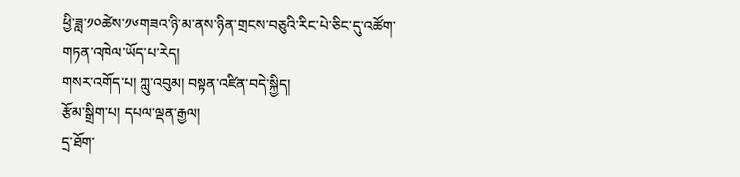ཕྱི་ཟླ་༡༠ཚེས་༡༦གཟའ་ཉི་མ་ནས་ཉིན་གྲངས་བཅུའི་རིང་པེ་ཅིང་དུ་འཚོག་གཏན་འཁེལ་ཡོད་པ་རེད།
གསར་འགོད་པ། ཀླུ་འབུམ། བསྟན་འཛིན་བདེ་སྐྱིད།
རྩོམ་སྒྲིག་པ། དཔལ་ལྡན་རྒྱལ།
དྲ་ཐོག་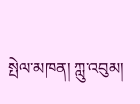སྤེལ་མཁན། ཀླུ་འབུམ།